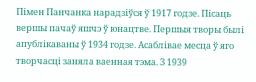Пімен Панчанка нарадзіўся ў 1917 годзе. Пісаць вершы пачаў яшчэ ў юнацтве. Першыя творы былі апублікаваны ў 1934 годзе. Асаблівае месца ў яго творчасці заняла ваенная тэма. З 1939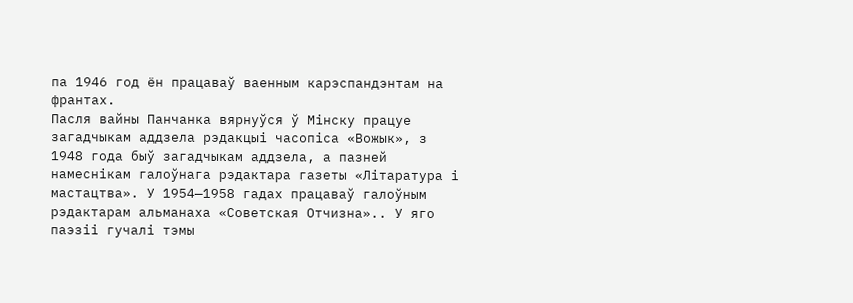па 1946 год ён працаваў ваенным карэспандэнтам на франтах.
Пасля вайны Панчанка вярнуўся ў Мінску працуе загадчыкам аддзела рэдакцыі часопіса «Вожык», з 1948 года быў загадчыкам аддзела, а пазней намеснікам галоўнага рэдактара газеты «Літаратура і мастацтва». У 1954—1958 гадах працаваў галоўным рэдактарам альманаха «Советская Отчизна».. У яго паэзіі гучалі тэмы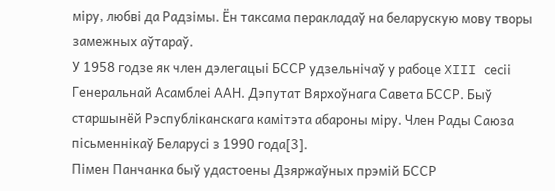міру, любві да Радзімы. Ён таксама перакладаў на беларускую мову творы замежных аўтараў.
У 1958 годзе як член дэлегацыі БССР удзельнічаў у рабоце XIII сесіі Генеральнай Асамблеі ААН. Дэпутат Вярхоўнага Савета БССР. Быў старшынёй Рэспубліканскага камітэта абароны міру. Член Рады Саюза пісьменнікаў Беларусі з 1990 года[3].
Пімен Панчанка быў удастоены Дзяржаўных прэмій БССР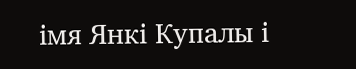імя Янкі Купалы і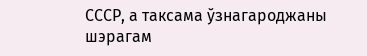СССР, а таксама ўзнагароджаны шэрагам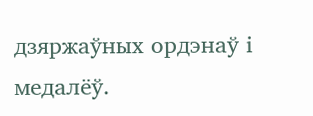дзяржаўных ордэнаў і медалёў.